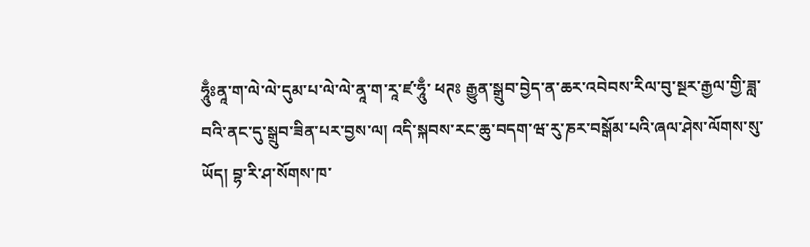ཧཱུྃཿནཱ་ག་ལེ་ལེ་དུམ་པ་ལེ་ལེ་ནཱ་ག་རཱ་ཛ་ཧཱུྃ་ ཕཊཿ རྒྱུན་སྒྲུབ་བྱེད་ན་ཆར་འབེབས་རིལ་བུ་སྔར་རྒྱལ་གྱི་ཟླ་བའི་ནང་དུ་སྒྲུབ་ཟིན་པར་བྱས་ལ། འདི་སྐབས་རང་ཆུ་བདག་ཝ་རུ་ཎར་བསྒོམ་པའི་ཞལ་ཤེས་ལོགས་སུ་ཡོད། བྷ་རི་ཤ་སོགས་ཁ་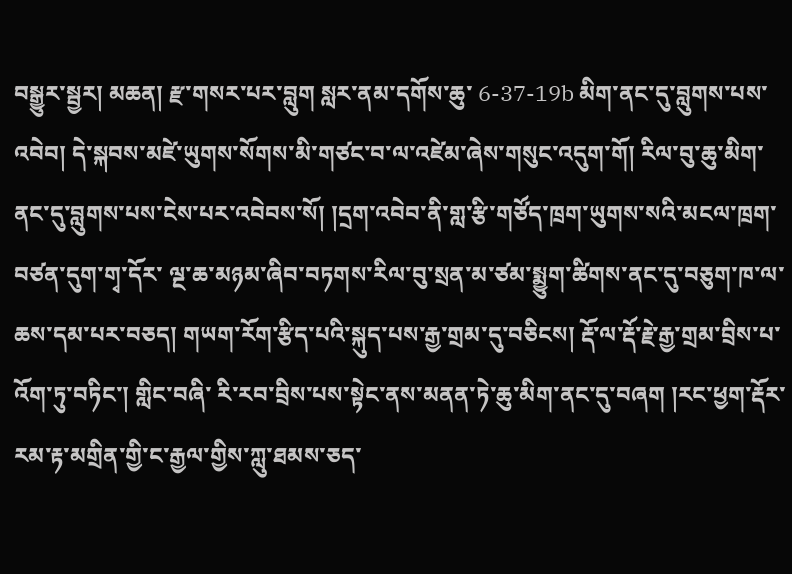བསྒྱུར་སྦྱར། མཆན། རྫ་གསར་པར་བླུག སླར་ནམ་དགོས་ཆུ་ 6-37-19b མིག་ནང་དུ་བླུགས་པས་འབེབ། དེ་སྐབས་མཛེ་ཡུགས་སོགས་མི་གཙང་བ་ལ་འཛེམ་ཞེས་གསུང་འདུག་གོ། རིལ་བུ་ཆུ་མིག་ནང་དུ་བླུགས་པས་ངེས་པར་འབེབས་སོ། །དྲག་འབེབ་ནི་གླ་རྩི་གཙོད་ཁྲག་ཡུགས་སའི་མངལ་ཁྲག་བཙན་དུག་གྭ་དོར་ ལྔ་ཆ་མཉམ་ཞིབ་བཏགས་རིལ་བུ་སྲན་མ་ཙམ་སྨྱུག་ཚིགས་ནང་དུ་བཅུག་ཁ་ལ་ཆས་དམ་པར་བཅད། གཡག་རོག་རྩིད་པའི་སྐུད་པས་རྒྱ་གྲམ་དུ་བཅིངས། རྡོ་ལ་རྡོ་རྗེ་རྒྱ་གྲམ་བྲིས་པ་འོག་ཏུ་བཏིང་། གླིང་བཞི་ རི་རབ་བྲིས་པས་སྟེང་ནས་མནན་ཏེ་ཆུ་མིག་ནང་དུ་བཞག །རང་ཕྱག་རྡོར་རམ་རྟ་མགྲིན་གྱི་ང་རྒྱལ་གྱིས་ཀླུ་ཐམས་ཅད་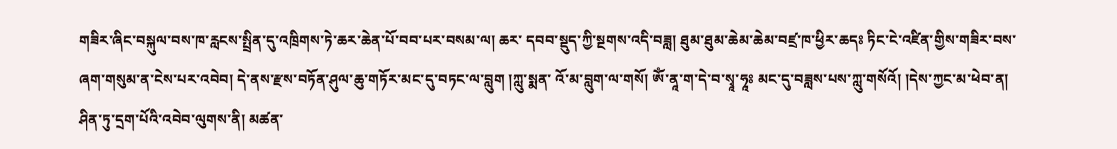གཟིར་ཞིང་བསྐུལ་བས་ཁ་རླངས་སྤྲིན་དུ་འཁྲིགས་ཏེ་ཆར་ཆེན་པོ་བབ་པར་བསམ་ལ། ཆར་ དབབ་སྡུད་ཀྱི་སྔགས་འདི་བཟླ། ཐུམ་ཐུམ་ཆེམ་ཆེམ་བཛྲ་ཁ་ཕྱིར་ཆདཿ ཏིང་ངེ་འཛིན་གྱིས་གཟིར་བས་ཞག་གསུམ་ན་ངེས་པར་འབེབ། དེ་ནས་རྫས་བཏོན་ཤུལ་ཆུ་གཏོར་མང་དུ་བཏང་ལ་བླུག །ཀླུ་སྨན་ འོ་མ་བླུག་ལ་གསོ། ཨོཾ་ནཱ་ག་དེ་བ་སྭཱ་ཧཱཿ མང་དུ་བཟླས་པས་ཀླུ་གསོའོ། །དེས་ཀྱང་མ་ཕེབ་ན། ཤིན་ཏུ་དྲག་པོའི་འབེབ་ལུགས་ནི། མཚན་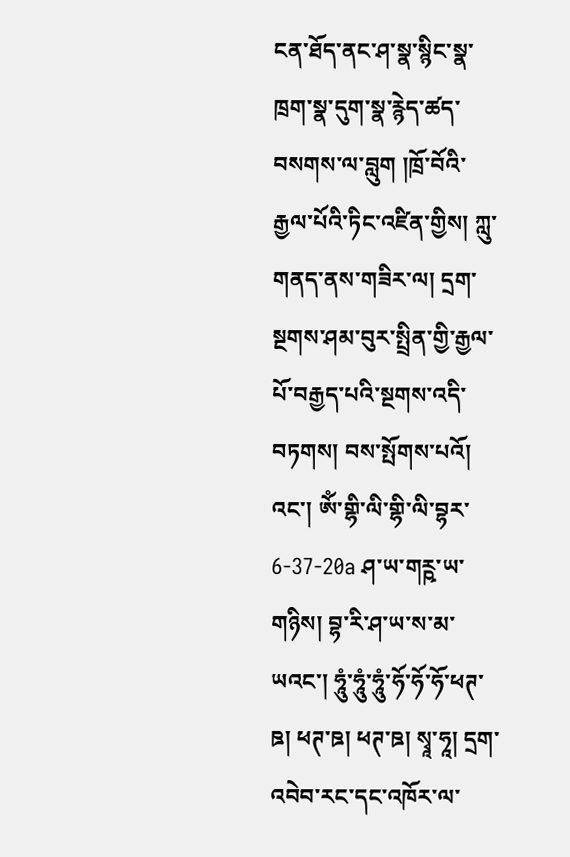ངན་ཐོད་ནང་ཤ་སྣ་སྙིང་སྣ་ཁྲག་སྣ་དུག་སྣ་རྙེད་ཚད་ བསགས་ལ་བླུག །ཁྲོ་བོའི་རྒྱལ་པོའི་ཏིང་འཛིན་གྱིས། ཀླུ་གནད་ནས་གཟིར་ལ། དྲག་སྔགས་ཤམ་བུར་སྤྲིན་གྱི་རྒྱལ་པོ་བརྒྱད་པའི་སྔགས་འདི་བཏགས། བས་སྤོགས་པའོ། འང་། ཨོཾ་གྷི་ལི་གྷི་ལི་བྷར་ 6-37-20a ཤ་ཡ་གཪྵ་ཡ་གཉིས། བྷ་རི་ཤ་ཡ་ས་མ་ཡའང་། ཧཱུཾ་ཧཱུཾ་ཧཱུཾ་ཧོ་ཧོ་ཧོ་ཕཊ་ཋ། ཕཊ་ཋ། ཕཊ་ཋ། སྭཱ་ཧཱ། དྲག་འབེབ་རང་དང་འཁོར་ལ་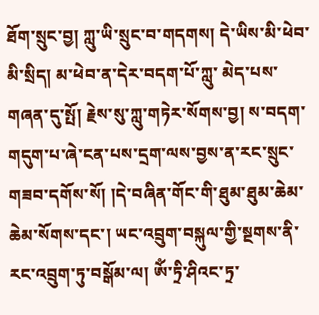ཐོག་སྲུང་བྱ། ཀླུ་ཡི་སྲུང་བ་གདགས། དེ་ཡིས་མི་ཕེབ་མི་སྲིད། མ་ཕེབ་ན་དེར་བདག་པོ་ཀླུ་ མེད་པས་གཞན་དུ་སྤོ། རྗེས་སུ་ཀླུ་གཏེར་སོགས་བྱ། ས་བདག་གདུག་པ་ཞེ་ངན་པས་དྲག་ལས་བྱས་ན་རང་སྲུང་གཟབ་དགོས་སོ། །དེ་བཞིན་གོང་གི་ཐུམ་ཐུམ་ཆེམ་ཆེམ་སོགས་དང་། ཡང་འབྲུག་བསྐུལ་གྱི་སྔགས་ནི་རང་འབྲུག་ཏུ་བསྒོམ་ལ། ཨོཾ་ཏྲི་ཤིའང་ཏྲ་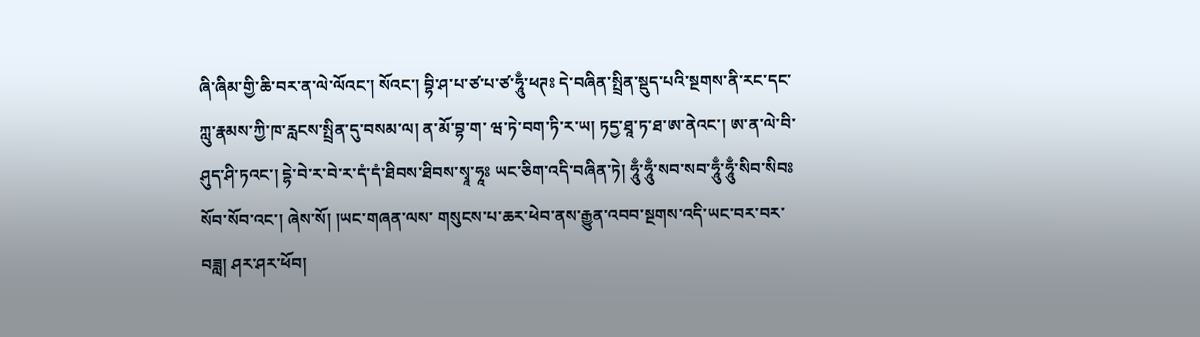ཞི་ཞིམ་གྱི་ཆི་བར་ན་ལེ་ལོའང་། སོའང་། བྷི་ཤ་པ་ཙ་པ་ཙ་ཧཱུྃ་ཕཊཿ དེ་བཞིན་སྤྲིན་སྡུད་པའི་སྔགས་ནི་རང་དང་ཀླུ་རྣམས་ཀྱི་ཁ་རླངས་སྤྲིན་དུ་བསམ་ལ། ན་མོ་བྷ་ག་ ཝ་ཏེ་བག་ཏི་ར་ཡ། ཏདྱ་ཐཱ་ཏ་ཐ་ཨ་ནེའང་། ཨ་ན་ལེ་བི་ཤུད་ཤི་ཏའང་། དྷེ་བེ་ར་བེ་ར་དཾ་དཾ་ཐིབས་ཐིབས་སྭཱ་ཧཱཿ ཡང་ཅིག་འདི་བཞིན་ཏེ། ཧཱུྃ་ཧཱུྃ་སབ་སབ་ཧཱུྃ་ཧཱུྃ་སིབ་སིབཿ སོབ་སོབ་འང་། ཞེས་སོ། །ཡང་གཞན་ལས་ གསུངས་པ་ཆར་ཕེབ་ནས་རྒྱུན་འབབ་སྔགས་འདི་ཡང་བར་བར་བཟླ། ཤར་ཤར་ཕོབ།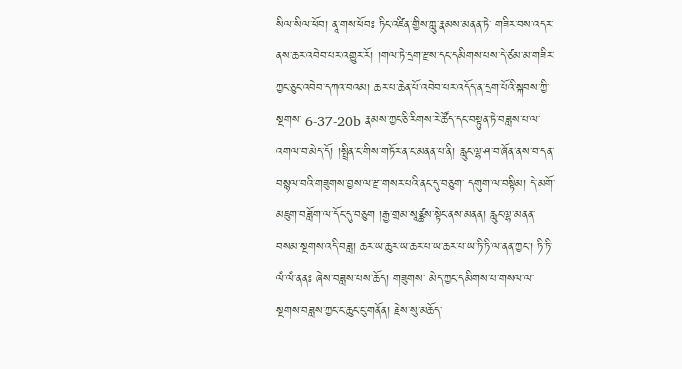སིལ་སིལ་ཕོབ། ནཱ་གས་ཕོབཿ ཏིང་འཛིན་གྱིས་ཀླུ་རྣམས་མནན་ཏེ་ གཟིར་བས་འདར་ནས་ཆར་འབེབ་པར་འགྱུར་རོ། །གལ་ཏེ་དྲག་རྫས་དང་དམིགས་པས་དེ་ཙམ་མ་གཟིར་ཀྱང་ཅུང་འབེབ་དཀའ་བའམ། ཆར་པ་ཆེན་པོ་འབེབ་པར་འདོད་ན་དྲག་པོའི་སྐབས་ཀྱི་སྔགས་ 6-37-20b རྣམས་ཀྱང་ཅི་རིགས་རེ་ཚོད་དང་བསྟུན་ཏེ་བཟླས་པ་ལ་འགལ་བ་མེད་དོ། །སྤྲིན་ང་གིས་གཏོར་ན་ང་མནན་པ་ནི། རླུང་ལྷ་ཤ་བ་ཞོན་ནས་བ་དན་བསྙལ་བའི་གཟུགས་བྱས་ལ་རྫ་གསར་པའི་ནང་དུ་བཅུག་ དགུག་ལ་བསྟིམ། དེ་མགོ་མཇུག་བཟློག་ལ་དོང་དུ་བཅུག །རྒྱ་གྲམ་སཱཙྪས་སྟེང་ནས་མནན། རླུང་ལྷ་མནན་བསམ་སྔགས་འདི་བཟླ། ཆར་ཡ་ཆུར་ཡ་ཆར་པ་ཡ་ཆར་པ་ཡ་ཏི་ཏི་ལ་ནན་ཀྱང་། ཏི་ཏི་ལཾ་ལཾ་ནནཿ ཞེས་བཟླས་པས་ཆོད། གཟུགས་ མེད་ཀྱང་དམིགས་པ་གསལ་ལ་སྔགས་བཟླས་ཀྱང་ང་ཆུང་ངུ་གནོན། རྗེས་སུ་མཆོད་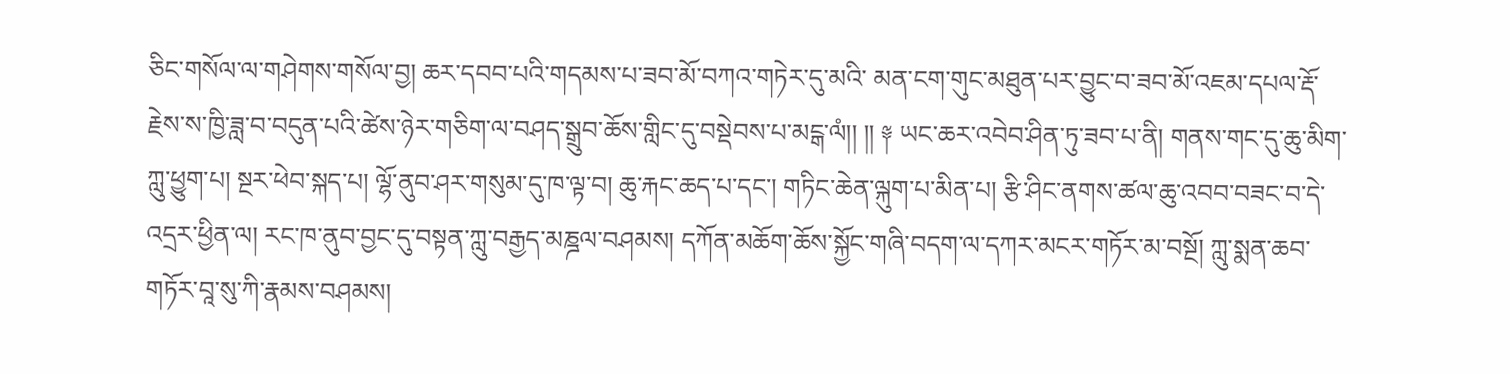ཅིང་གསོལ་ལ་གཤེགས་གསོལ་བྱ། ཆར་དབབ་པའི་གདམས་པ་ཟབ་མོ་བཀའ་གཏེར་དུ་མའི་ མན་ངག་གུང་མཐུན་པར་བྱུང་བ་ཟབ་མོ་འཇམ་དཔལ་རྡོ་རྗེས་ས་ཁྱི་ཟླ་བ་བདུན་པའི་ཚེས་ཉེར་གཅིག་ལ་བཤད་སྒྲུབ་ཆོས་གླིང་དུ་བསྡེབས་པ་མངྒ་ལཾ།། །། ༈ ཡང་ཆར་འབེབ་ཤིན་ཏུ་ཟབ་པ་ནི། གནས་གང་དུ་ཆུ་མིག་ཀླུ་ཕྱུག་པ། སྔར་ཕེབ་སྐད་པ། ལྷོ་ནུབ་ཤར་གསུམ་དུ་ཁ་ལྟ་བ། ཆུ་རྐང་ཆད་པ་དང་། གཏིང་ཆེན་ལྐུག་པ་མིན་པ། རྩི་ཤིང་ནགས་ཚལ་ཆུ་འབབ་བཟང་བ་དེ་འདྲར་ཕྱིན་ལ། རང་ཁ་ནུབ་བྱང་དུ་བསྟན་ཀླུ་བརྒྱད་མཎྜལ་བཤམས། དཀོན་མཆོག་ཆོས་སྐྱོང་གཞི་བདག་ལ་དཀར་མངར་གཏོར་མ་བསྔོ། ཀླུ་སྨན་ཆབ་གཏོར་བཱ་སུ་ཀི་རྣམས་བཤམས།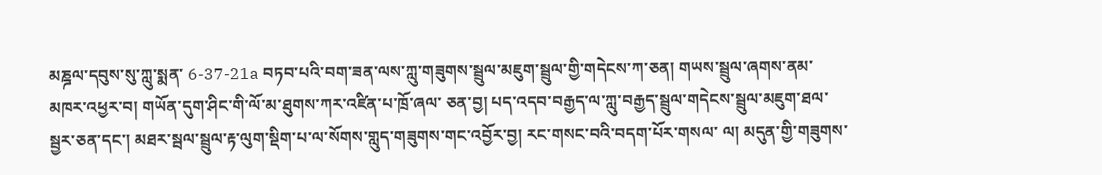མཎྜལ་དབུས་སུ་ཀླུ་སྨན་ 6-37-21a བཏབ་པའི་བག་ཟན་ལས་ཀླུ་གཟུགས་སྦྲུལ་མཇུག་སྦྲུལ་གྱི་གདེངས་ཀ་ཅན། གཡས་སྦྲུལ་ཞགས་ནམ་མཁར་འཕྱར་བ། གཡོན་དུག་ཤིང་གི་ལོ་མ་ཐུགས་ཀར་འཛིན་པ་ཁྲོ་ཞལ་ ཅན་བྱ། པད་འདབ་བརྒྱད་ལ་ཀླུ་བརྒྱད་སྦྲུལ་གདེངས་སྦྲུལ་མཇུག་ཐལ་སྦྱར་ཅན་དང་། མཐར་སྦལ་སྦྲུལ་རྟ་ལུག་སྡིག་པ་ལ་སོགས་གླུད་གཟུགས་གང་འབྱོར་བྱ། རང་གསང་བའི་བདག་པོར་གསལ་ ལ། མདུན་གྱི་གཟུགས་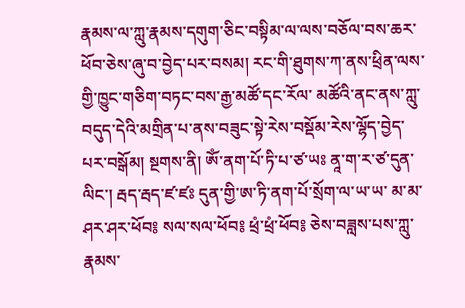རྣམས་ལ་ཀླུ་རྣམས་དགུག་ཅིང་བསྟིམ་ལ་ལས་བཅོལ་བས་ཆར་ཕོབ་ཅེས་ཞུ་བ་བྱེད་པར་བསམ། རང་གི་ཐུགས་ཀ་ནས་ཕྲིན་ལས་གྱི་ཁྱུང་གཅིག་བཏང་བས་རྒྱ་མཚོ་དང་རོལ་ མཚོའི་ནང་ནས་ཀླུ་བདུད་དེའི་མགྲིན་པ་ནས་བཟུང་སྟེ་རེས་བསྡོམ་རེས་ལྷོད་བྱེད་པར་བསྒོམ། སྔགས་ནི། ཨོཾ་ནག་པོ་ཏི་པ་ཙ་ཡཿ ནཱ་ག་ར་ཙ་དུན་ལིང་། རྦད་རྦད་ཛ་ཛཿ དུན་གྱི་ཨ་ཏི་ནག་པོ་སྲོག་ལ་ཡ་ཡ་ མ་མ་ཤར་ཤར་ཕོབ༔ སལ་སལ་ཕོབ༔ ཕྲཾ་ཕྲཾ་ཕོབ༔ ཅེས་བཟླས་པས་ཀླུ་རྣམས་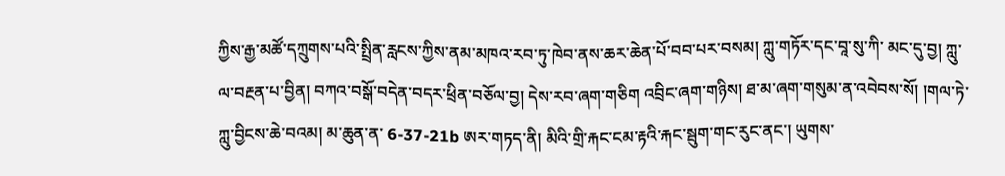ཀྱིས་རྒྱ་མཚོ་དཀྲུགས་པའི་སྤྲིན་རླངས་ཀྱིས་ནམ་མཁའ་རབ་ཏུ་ཁེབ་ནས་ཆར་ཆེན་པོ་བབ་པར་བསམ། ཀླུ་གཏོར་དང་བཱ་སུ་ཀི་ མང་དུ་བྱ། ཀླུ་ལ་བརྔན་པ་བྱིན། བཀའ་བསྒོ་བདེན་བདར་ཕྲིན་བཅོལ་བྱ། དེས་རབ་ཞག་གཅིག འབྲིང་ཞག་གཉིས། ཐ་མ་ཞག་གསུམ་ན་འབེབས་སོ། །གལ་ཏེ་ཀླུ་བྱིངས་ཆེ་བའམ། མ་ཆུན་ན་ 6-37-21b ཨར་གཏད་ནི། མིའི་གྲི་རྐང་ངམ་རྟའི་རྐང་སྦུག་གང་རུང་ནང་། ཡུགས་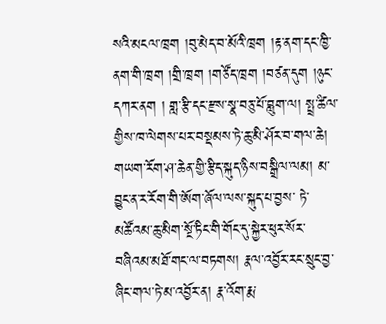སའི་མངལ་ཁྲག །བུ་མེད་བ་མོའི་ཁྲག །རྟ་ནག་དང་ཁྱི་ནག་གི་ཁྲག །གྲི་ཁྲག །གཙོད་ཁྲག །བཙན་དུག །ཉུང་དཀར་ནག ། གླ་རྩི་དང་རྫས་སྣ་བཅུ་པོ་བླུག་ལ། སྤྲ་ཚིལ་གྱིས་ཁ་ལེགས་པར་བསྡམས་ཏེ་ཆུ་མི་ཤོར་བ་གལ་ཆེ། གཡག་རོག་ཤ་ཆེན་གྱི་རྩིད་སྐུད་ཉིས་བསྒྲིལ་ལམ། མ་བྱུང་ན་ར་རོག་གི་ཨོག་ཞོལ་ལས་སྐུད་པ་བྱས་ ཏེ་མཚོའམ་ཆུ་མིག་སྔོ་ཏིང་གི་གོང་དུ་སྐྱེར་ཕུར་སོར་བཞིའམ་མཐོ་གང་ལ་བཏགས། རྣལ་འབྱོར་རང་སྲུང་བྱ་ཞིང་གལ་ཏེ་མ་འབྱོར་ན། རྣ་འོག་རྨ་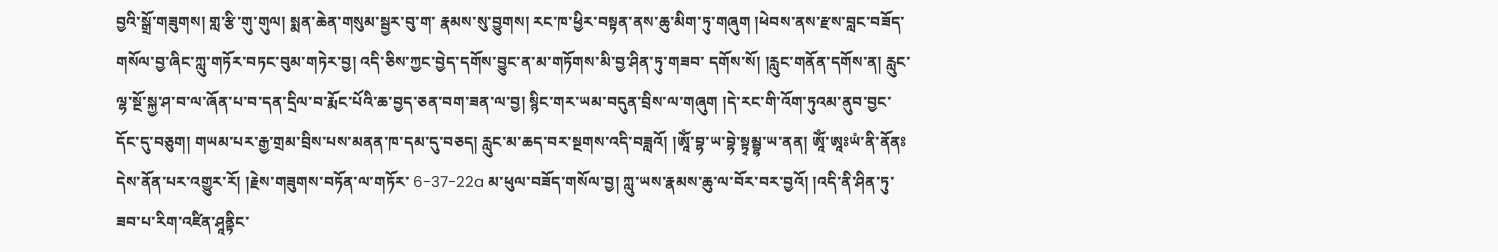བྱའི་སྒྲོ་གཟུགས། གླ་རྩི་གུ་གུལ། སྨན་ཆེན་གསུམ་སྦྱར་བུ་ག་ རྣམས་སུ་བྱུགས། རང་ཁ་ཕྱིར་བསྟན་ནས་ཆུ་མིག་ཏུ་གཞུག །ཕེབས་ནས་རྫས་བླང་བཟོད་གསོལ་བྱ་ཞིང་ཀླུ་གཏོར་བཏང་བུམ་གཏེར་བྱ། འདི་ཅིས་ཀྱང་བྱེད་དགོས་བྱུང་ན་མ་གཏོགས་མི་བྱ་ཤིན་ཏུ་གཟབ་ དགོས་སོ། །རླུང་གནོན་དགོས་ན། རླུང་ལྷ་སྔོ་སྐྱ་ཤ་བ་ལ་ཞོན་པ་བ་དན་དྲིལ་བ་རྨོང་པོའི་ཆ་བྱད་ཅན་བག་ཟན་ལ་བྱ། སྙིང་གར་ཡམ་བདུན་བྲིས་ལ་གཞུག །དེ་རང་གི་འོག་ཏུའམ་ནུབ་བྱང་དོང་དུ་བཅུག། གཡམ་པར་རྒྱ་གྲམ་བྲིས་པས་མནན་ཁ་དམ་དུ་བཅད། རླུང་མ་ཆད་བར་སྔགས་འདི་བཟླའོ། །ཨཱོཾ་བྷ་ཡ་བྷེ་སྟྭམྦྷ་ཡ་ནན། ཨཱོཾ་ཨཱཿཡཾ་ནི་ནོནཿ དེས་ནོན་པར་འགྱུར་རོ། །རྗེས་གཟུགས་བཏོན་ལ་གཏོར་ 6-37-22a མ་ཕུལ་བཟོད་གསོལ་བྱ། ཀླུ་ཡས་རྣམས་ཆུ་ལ་བོར་བར་བྱའོ། །འདི་ནི་ཤིན་ཏུ་ཟབ་པ་རིག་འཛིན་ཤཱནྟིང་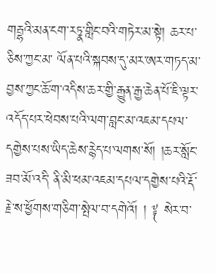གརྦྷའི་མན་ངག་རཏྣ་གླིང་བའི་གཏེར་མ་སྟེ། ཆར་པ་ཅིས་ཀྱང་མ་ ལོན་པའི་སྐབས་དུ་མར་ཨར་གཏད་མ་བྱས་ཀྱང་ཆོ་ག་འདིས་ཆར་གྱི་རྒྱུན་རྒྱ་ཆེན་པོ་ཇི་ལྟར་འདོད་པར་ཕེབས་པའི་ལག་བླང་མ་འཇམ་དཔལ་དགྱེས་པས་ཡིད་ཆེས་རྙེད་པ་ལགས་སོ། །ཆར་སློང་ཟབ་མོ་འདི་ ནི་མི་ཕམ་འཇམ་དཔལ་དགྱེས་པའི་རྡོ་རྗེ་ས་ཕྱོགས་གཅིག་སྤེལ་བ་དགེའོ། ། ༈ སེར་བ་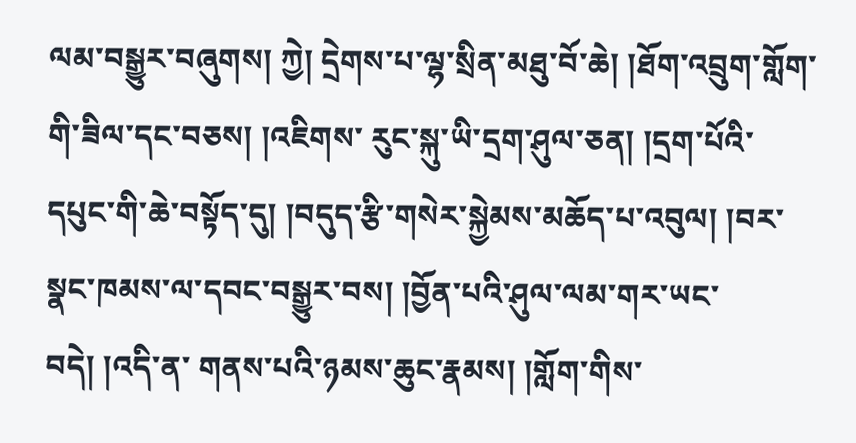ལམ་བསྒྱུར་བཞུགས། ཀྱེ། དྲེགས་པ་ལྷ་སྲིན་མཐུ་བོ་ཆེ། །ཐོག་འབྲུག་གློག་གི་ཟིལ་དང་བཅས། །འཇིགས་ རུང་སྐུ་ཡི་དྲག་ཤུལ་ཅན། །དྲག་པོའི་དཔུང་གི་ཆེ་བསྟོད་དུ། །བདུད་རྩི་གསེར་སྐྱེམས་མཆོད་པ་འབུལ། །བར་སྣང་ཁམས་ལ་དབང་བསྒྱུར་བས། །བྱོན་པའི་ཤུལ་ལམ་གར་ཡང་བདེ། །འདི་ན་ གནས་པའི་ཉམས་ཆུང་རྣམས། །གློག་གིས་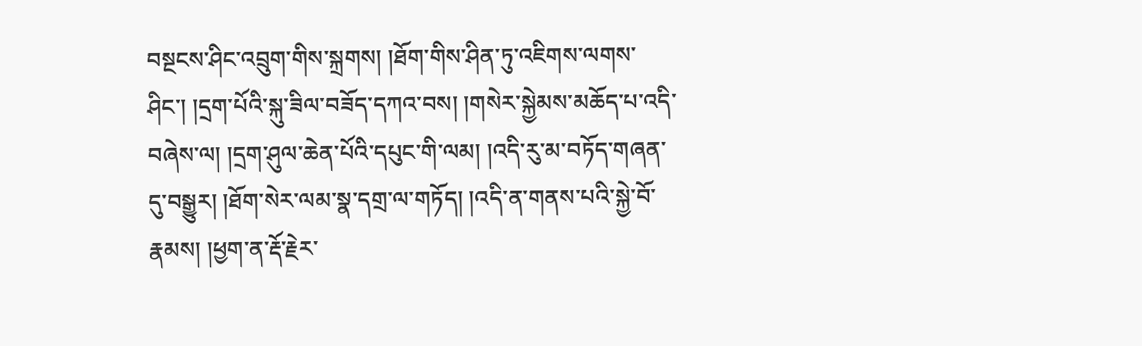བསྔངས་ཤིང་འབྲུག་གིས་སྐྲགས། །ཐོག་གིས་ཤིན་ཏུ་འཇིགས་ལགས་ཤིང་། །དྲག་པོའི་སྐུ་ཟིལ་བཟོད་དཀའ་བས། །གསེར་སྐྱེམས་མཆོད་པ་འདི་ བཞེས་ལ། །དྲག་ཤུལ་ཆེན་པོའི་དཔུང་གི་ལམ། །འདི་རུ་མ་བཏོད་གཞན་དུ་བསྒྱུར། །ཐོག་སེར་ལམ་སྣ་དགྲ་ལ་གཏོད། །འདི་ན་གནས་པའི་སྐྱེ་བོ་རྣམས། །ཕྱག་ན་རྡོ་རྗེར་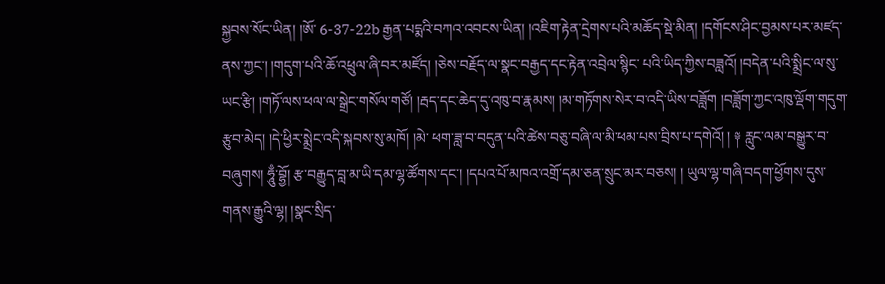སྐྱབས་སོང་ཡིན། །ཨོ་ 6-37-22b རྒྱན་པདྨའི་བཀའ་འབངས་ཡིན། །འཇིག་རྟེན་དྲེགས་པའི་མཆོད་སྡེ་མིན། །དགོངས་ཤིང་བྱམས་པར་མཛད་ནས་ཀྱང་། །གདུག་པའི་ཆོ་འཕྲུལ་ཞི་བར་མཛོད། །ཅེས་བརྗོད་ལ་སྣང་བརྒྱད་དང་རྟེན་འབྲེལ་སྙིང་ པའི་ཡིད་ཀྱིས་བཟླའོ། །བདེན་པའི་སྨྲིང་ལ་སུ་ཡང་རྩི། །གཏོ་ལས་ཕལ་ལ་སྒྲེང་གསོལ་གཙོ། །རྦད་དང་ཆེད་དུ་འཁུ་བ་རྣམས། །མ་གཏོགས་སེར་བ་འདི་ཡིས་བཟློག །བཟློག་ཀྱང་འཁུ་ལྡོག་གདུག་རྩུབ་མེད། །དེ་ཕྱིར་སྨྲེང་འདི་སྐབས་སུ་མཁོ། །མེ་ ཕག་ཟླ་བ་བདུན་པའི་ཚེས་བཅུ་བཞི་ལ་མི་ཕམ་པས་བྲིས་པ་དགེའོ། ། ༈ རླུང་ལམ་བསྒྱུར་བ་བཞུགས། ཧཱུྃ་བྷྱོ། རྩ་བརྒྱུད་བླ་མ་ཡི་དམ་ལྷ་ཚོགས་དང་། །དཔའ་པོ་མཁའ་འགྲོ་དམ་ཅན་སྲུང་མར་བཅས། ། ཡུལ་ལྷ་གཞི་བདག་ཕྱོགས་དུས་གནས་རྒྱུའི་ལྷ། །སྣང་སྲིད་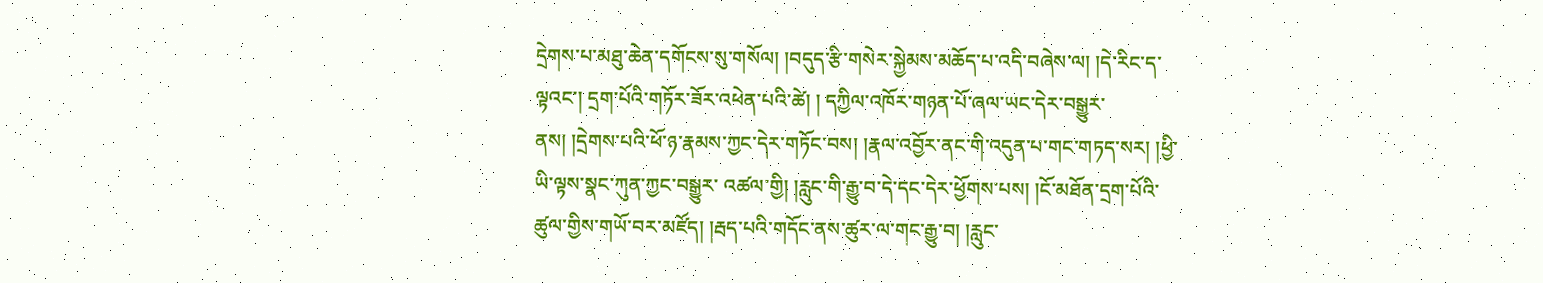དྲེགས་པ་མཐུ་ཆེན་དགོངས་སུ་གསོལ། །བདུད་རྩི་གསེར་སྐྱེམས་མཆོད་པ་འདི་བཞེས་ལ། །དེ་རིང་ད་ལྟའང་། དྲག་པོའི་གཏོར་ཟོར་འཕེན་པའི་ཚེ། ། དཀྱིལ་འཁོར་གཉན་པོ་ཞལ་ཡང་དེར་བསྒྱུར་ནས། །དྲེགས་པའི་ཕོ་ཉ་རྣམས་ཀྱང་དེར་གཏོང་བས། །རྣལ་འབྱོར་ནང་གི་འདུན་པ་གང་གཏད་སར། །ཕྱི་ཡི་ལྟས་སྣང་ཀུན་ཀྱང་བསྒྱུར་ འཚལ་གྱི། །རླུང་གི་རྒྱུ་བ་དེ་དང་དེར་ཕྱོགས་པས། །ངོ་མཐོན་དྲག་པོའི་ཚུལ་གྱིས་གཡོ་བར་མཛོད། །རྦད་པའི་གདོང་ནས་ཚུར་ལ་གང་རྒྱུ་བ། །རླུང་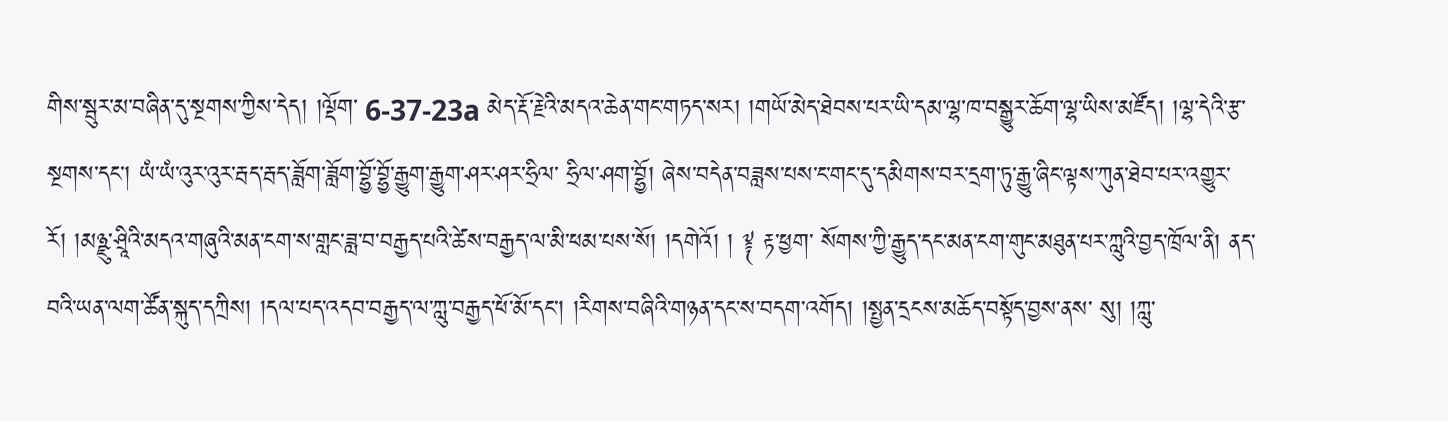གིས་སྦུར་མ་བཞིན་དུ་སྔགས་ཀྱིས་དེད། །ལྡོག་ 6-37-23a མེད་རྡོ་རྗེའི་མདའ་ཆེན་གང་གཏད་སར། །གཡོ་མེད་ཐེབས་པར་ཡི་དམ་ལྷ་ཁ་བསྒྱུར་ཆོག་ལྷ་ཡིས་མཛོད། །ལྷ་དེའི་རྩ་སྔགས་དང་། ཡཾ་ཡཾ་འུར་འུར་རྦད་རྦད་ཟློག་ཟློག་བྷྱོ་བྷྱོ་རྒྱུག་རྒྱུག་ཤར་ཤར་ཧྲིལ་ ཧྲིལ་ཤག་བྷྱོ། ཞེས་བདེན་བཟླས་པས་ང་གང་དུ་དམིགས་བར་དྲག་ཏུ་རྒྱུ་ཞིང་ལྟས་ཀུན་ཐེབ་པར་འགྱུར་རོ། །མཉྫུ་ཤྲཱིའི་མདའ་གཞུའི་མན་ངག་ས་གླང་ཟླ་བ་བརྒྱད་པའི་ཚེས་བརྒྱད་ལ་མི་ཕམ་པས་སོ། །དགེའོ། ། ༈ རྟ་ཕྱག་ སོགས་ཀྱི་རྒྱུད་དང་མན་ངག་གུང་མཐུན་པར་ཀླུའི་བྱད་ཁྲོལ་ནི། ནད་བའི་ཡན་ལག་ཚོན་སྐུད་དཀྲིས། །དལ་པད་འདབ་བརྒྱད་ལ་ཀླུ་བརྒྱད་ཕོ་མོ་དང་། །རིགས་བཞིའི་གཉན་དང་ས་བདག་འགོད། །སྤྱན་དྲངས་མཆོད་བསྟོད་བྱས་ནས་ སུ། །ཀླུ་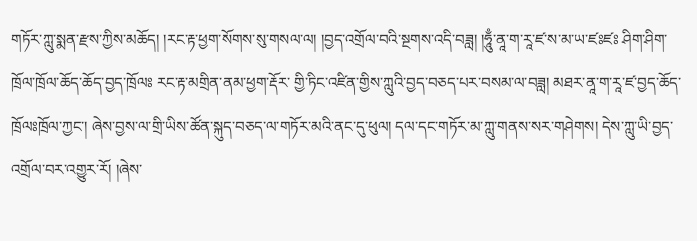གཏོར་ཀླུ་སྨན་རྫས་ཀྱིས་མཆོད། །རང་རྟ་ཕྱག་སོགས་སུ་གསལ་ལ། །བྱད་འགྲོལ་བའི་སྔགས་འདི་བཟླ། །ཧཱུྃ་ནཱ་ག་རཱ་ཛ་ས་མ་ཡ་ཛཿཛཿ ཤིག་ཤིག་ཁྲོལ་ཁྲོལ་ཆོད་ཆོད་བྱད་ཁྲོལཿ རང་རྟ་མགྲིན་ནམ་ཕྱག་རྡོར་ གྱི་ཏིང་འཛིན་གྱིས་ཀླུའི་བྱད་བཅད་པར་བསམ་ལ་བཟླ། མཐར་ནཱ་ག་རཱ་ཛ་བྱད་ཆོད་ཁྲོལཿཁྲོལ་ཀྱང་། ཞེས་བྱས་ལ་གྲི་ཡིས་ཚོན་སྐུད་བཅད་ལ་གཏོར་མའི་ནང་དུ་ཕུལ། དལ་དང་གཏོར་མ་ཀླུ་གནས་སར་གཤེགས། དེས་ཀླུ་ཡི་བྱད་འགྲོལ་བར་འགྱུར་རོ། །ཞེས་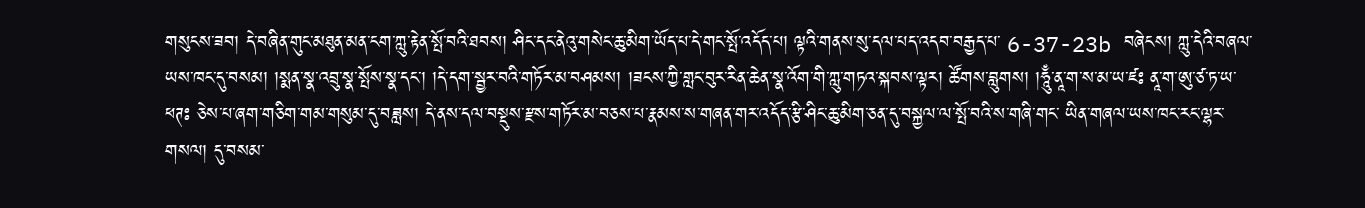གསུངས་ཟབ། དེ་བཞིན་གུང་མཐུན་མན་ངག་ཀླུ་རྟེན་སྤོ་བའི་ཐབས། ཤིང་དང་ནེའུ་གསེང་ཆུ་མིག་ཡོད་པ་དེ་གང་སྤོ་འདོད་པ། ལྟའི་གནས་སུ་དལ་པད་འདབ་བརྒྱད་པ་ 6-37-23b བཞེངས། ཀླུ་དེའི་བཞལ་ཡས་ཁང་དུ་བསམ། །སྨན་སྣ་འབྲུ་སྣ་སྤོས་སྣ་དང་། །དེ་དག་སྦྱར་བའི་གཏོར་མ་བཤམས། །ཟངས་ཀྱི་གླང་བུར་རིན་ཆེན་སྣ་འོག་གི་ཀླུ་གཏའ་སྐབས་ལྟར། ཚོགས་བླུགས། །ཧཱུྃ་ནཱ་ག་ས་མ་ཡ་ཛཿ ནཱ་ག་ཨུ་ཙ་ཏ་ཡ་ ཕཊཿ ཅེས་པ་ཞག་གཅིག་གམ་གསུམ་དུ་བཟླས། དེ་ནས་དལ་བསྡུས་རྫས་གཏོར་མ་བཅས་པ་རྣམས་ས་གཞན་གར་འདོད་རྩི་ཤིང་ཆུ་མིག་ཅན་དུ་བསྐྱལ་ལ་སྤོ་བའི་ས་གཞི་གང་ ཡིན་གཞལ་ཡས་ཁང་རང་ལྷར་གསལ། དུ་བསམ་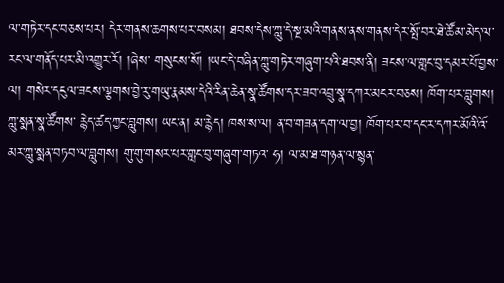ལ་གཏེར་དང་བཅས་པར། དེར་གནས་ཆགས་པར་བསམ། ཐབས་དེས་ཀླུ་དེ་སྔ་མའི་གནས་ནས་གནས་དེར་སྤོ་བར་ཐེ་ཚོམ་མེད་ལ་རང་ལ་གནོད་པར་མི་འགྱུར་རོ། །ཞེས་ གསུངས་སོ། །ཡང་དེ་བཞིན་ཀླུ་གཏེར་གཞུག་པའི་ཐབས་ནི། ཟངས་ལ་གླང་བུ་དམར་པོ་བྱས་ལ། གསེར་དངུལ་ཟངས་ལྕགས་བྱེ་རུ་གཡུ་རྣམས་དེའི་རིན་ཆེན་སྣ་ཚོགས་དར་ཟབ་འབྲུ་སྣ་དཀར་མངར་བཅས། ཁོག་པར་བླུགས། ཀླུ་སྨན་སྣ་ཚོགས་ རྙེད་ཚད་ཀྱང་བླུགས། ཡང་ན། མ་རྙེད། ཁས་ས་ལ། ན་བ་གཟན་དག་ལ་བྱ། ཁོག་པར་བ་དང་ར་དཀར་མོའི་འོ་མར་ཀླུ་སྨན་བཏབ་ལ་བླུགས། གུ་གུ་གསར་པར་གླང་བུ་གཞུག་གཏའ་ ཧ། ལ་མ་ཐ་གཉན་ལ་སྙན་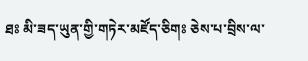ཐཿ མི་ཟད་ཡུན་གྱི་གཏེར་མཛོད་ཅིགཿ ཅེས་པ་བྲིས་ལ་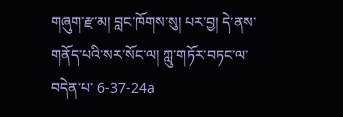གཞུག་རྫ་མ། བླང་ཁོགས་སུ། པར་བྱ། དེ་ནས་གནོད་པའི་སར་སོང་ལ། ཀླུ་གཏོར་བཏང་ལ་བདེན་པ་ 6-37-24a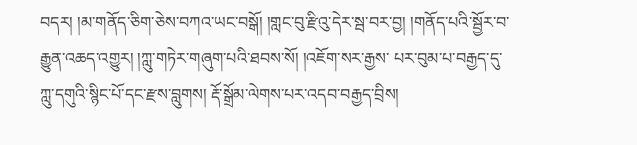བདར། །མ་གནོད་ཅིག་ཅེས་བཀའ་ཡང་བསྒོ། །གླང་བུ་རྫིའུ་དེར་སྦ་བར་བྱ། །གནོད་པའི་སྦྱོར་བ་རྒྱུན་འཆད་འགྱུར། །ཀླུ་གཏེར་གཞུག་པའི་ཐབས་སོ། །འཇོག་སར་རྒྱས་ པར་བུམ་པ་བརྒྱད་དུ་ཀླུ་དགུའི་སྙིང་པོ་དང་རྫས་བླུགས། རྡོ་སྒྲོམ་ལེགས་པར་འདབ་བརྒྱད་བྲིས།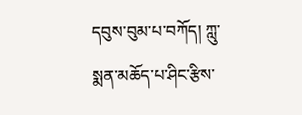དབུས་བུམ་པ་བཀོད། ཀླུ་སྨན་མཆོད་པ་ཤིང་རྩིས་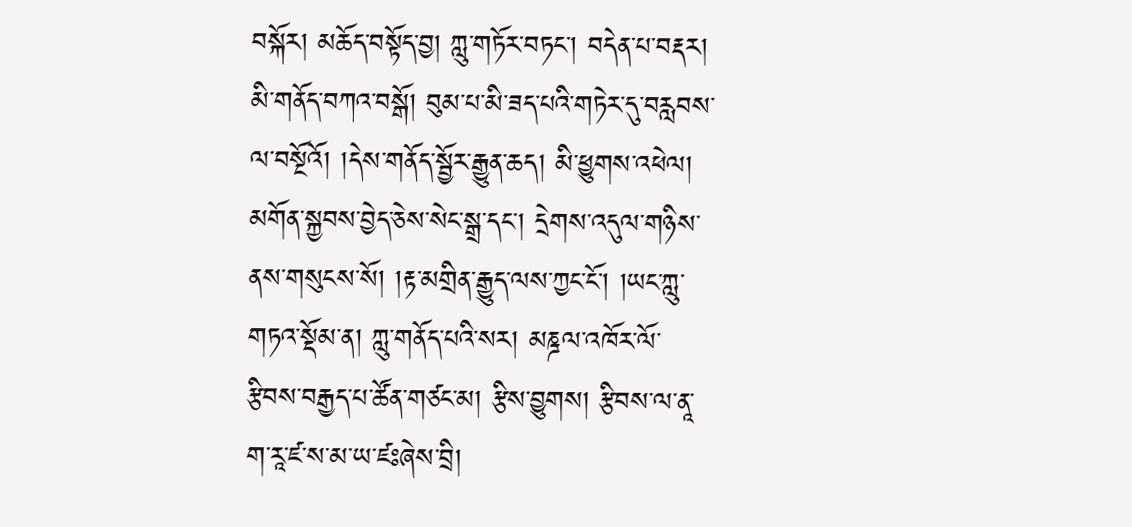བསྐོར། མཆོད་བསྟོད་བྱ། ཀླུ་གཏོར་བཏང་། བདེན་པ་བརྡར། མི་གནོད་བཀའ་བསྒོ། བུམ་པ་མི་ཟད་པའི་གཏེར་དུ་བརླབས་ལ་བསྔོའོ། །དེས་གནོད་སྦྱོར་རྒྱུན་ཆད། མི་ཕྱུགས་འཕེལ། མགོན་སྐྱབས་བྱེད་ཅེས་སེང་སྒྲ་དང་། དྲེགས་འདུལ་གཉིས་ ནས་གསུངས་སོ། །རྟ་མགྲིན་རྒྱུད་ལས་ཀྱང་ངོ་། །ཡང་ཀླུ་གཏའ་སྡོམ་ན། ཀླུ་གནོད་པའི་སར། མཎྜལ་འཁོར་ལོ་རྩིབས་བརྒྱད་པ་ཚོན་གཙང་མ། རྩིས་བྱུགས། རྩིབས་ལ་ནཱ་ག་རཱ་ཛ་ས་མ་ཡ་ཛཿཞེས་བྲི།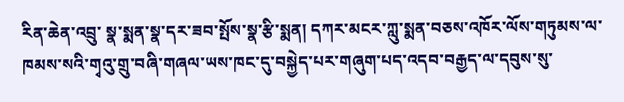རིན་ཆེན་འབྲུ་ སྣ་སྨན་སྣ་དར་ཟབ་སྤོས་སྣ་རྩི་སྨན། དཀར་མངར་ཀླུ་སྨན་བཅས་འཁོར་ལོས་གཏུམས་ལ་ཁམས་སའི་གྭའུ་གྲུ་བཞི་གཞལ་ཡས་ཁང་དུ་བསྐྱེད་པར་གཞུག་པད་འདབ་བརྒྱད་ལ་དབུས་སུ་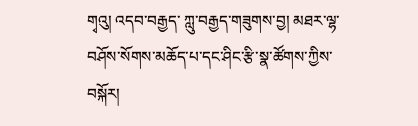གྭའུ། འདབ་བརྒྱད་ ཀླུ་བརྒྱད་གཟུགས་བྱ། མཐར་ལྷ་བཤོས་སོགས་མཆོད་པ་དང་ཤིང་རྩི་སྣ་ཚོགས་ཀྱིས་བསྐོར།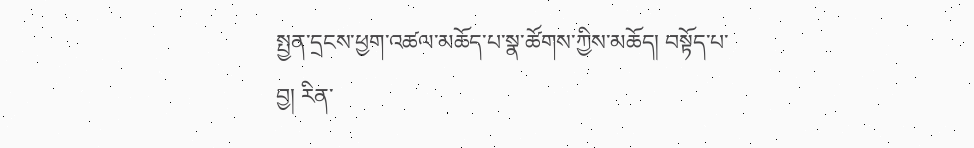སྤྱན་དྲངས་ཕྱག་འཚལ་མཆོད་པ་སྣ་ཚོགས་ཀྱིས་མཆོད། བསྟོད་པ་བྱ། རིན་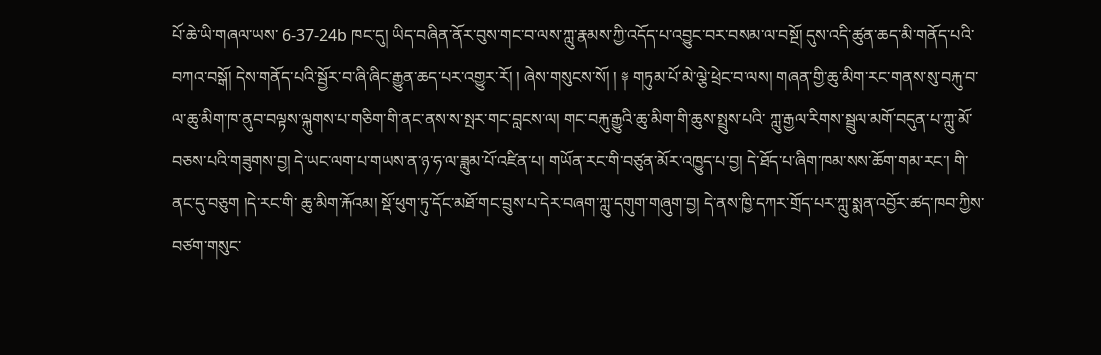པོ་ཆེ་ཡི་གཞལ་ཡས་ 6-37-24b ཁང་དུ། ཡིད་བཞིན་ནོར་བུས་གང་བ་ལས་ཀླུ་རྣམས་ཀྱི་འདོད་པ་འབྱུང་བར་བསམ་ལ་བསྔོ། དུས་འདི་ཚུན་ཆད་མི་གནོད་པའི་བཀའ་བསྒོ། དེས་གནོད་པའི་སྦྱོར་བ་ཞི་ཞིང་རྒྱུན་ཆད་པར་འགྱུར་རོ། ། ཞེས་གསུངས་སོ། ། ༈ གཏུམ་པོ་མེ་ལྕེ་ཕྲེང་བ་ལས། གཞན་གྱི་ཆུ་མིག་རང་གནས་སུ་བརྐུ་བ་ལ་ཆུ་མིག་ཁ་ནུབ་བལྟས་ལྐུགས་པ་གཅིག་གི་ནང་ནས་ས་སྤར་གང་བླངས་ལ། གང་བརྐུ་རྒྱུའི་ཆུ་མིག་གི་ཆུས་སྤྲུས་པའི་ ཀླུ་རྒྱལ་རིགས་སྦྲུལ་མགོ་བདུན་པ་ཀླུ་མོ་བཅས་པའི་གཟུགས་བྱ། དེ་ཡང་ལག་པ་གཡས་ན་ཉ་ཧ་ལ་ཟླུམ་པོ་འཛིན་པ། གཡོན་རང་གི་བཙུན་མོར་འཁྱུད་པ་བྱ། དེ་ཐོད་པ་ཞིག་ཁམ་སས་ཆོག་གམ་རང་། གི་ནང་དུ་བཅུག །དེ་རང་གི་ ཆུ་མིག་རྐོའམ། སྡོ་ཕུག་ཏུ་དོང་མཐོ་གང་བྲུས་པ་དེར་བཞག་ཀླུ་དགུག་གཞུག་བྱ། དེ་ནས་ཁྱི་དཀར་གྲོད་པར་ཀླུ་སྨན་འབྱོར་ཚད་ཁབ་ཀྱིས་བཙག་གསུང་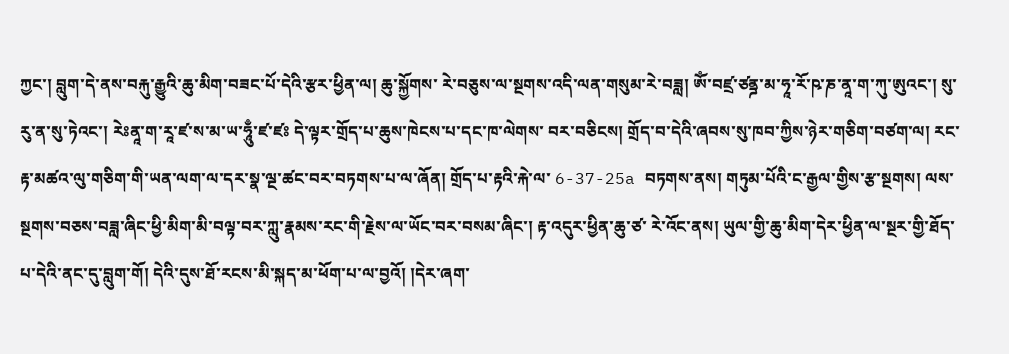ཀྱང་། བླུག་དེ་ནས་བརྐུ་རྒྱུའི་ཆུ་མིག་བཟང་པོ་དེའི་རྩར་ཕྱིན་ལ། ཆུ་སྐྱོགས་ རེ་བཅུས་ལ་སྔགས་འདི་ལན་གསུམ་རེ་བཟླ། ཨོཾ་བཛྲ་ཙནྜ་མ་ཧཱ་རོ་ཥ་ཎ་ནཱ་ག་ཀུ་ཨུའང་། སུ་རུ་ན་སུ་ཏེའང་། རེཿནཱ་ག་རཱ་ཛ་ས་མ་ཡ་ཧཱུྃ་ཛ་ཛཿ དེ་ལྟར་གྲོད་པ་ཆུས་ཁེངས་པ་དང་ཁ་ལེགས་ བར་བཅིངས། གྲོད་བ་དེའི་ཞབས་སུ་ཁབ་ཀྱིས་ཉེར་གཅིག་བཙག་ལ། རང་རྟ་མཚའ་ལུ་གཅིག་གི་ཡན་ལག་ལ་དར་སྣ་ལྔ་ཚང་བར་བཏགས་པ་ལ་ཞོན། གྲོད་པ་རྟའི་རྐེ་ལ་ 6-37-25a བཏགས་ནས། གཏུམ་པོའི་ང་རྒྱལ་གྱིས་རྩ་སྔགས། ལས་སྔགས་བཅས་བཟླ་ཞིང་ཕྱི་མིག་མི་བལྟ་བར་ཀླུ་རྣམས་རང་གི་རྗེས་ལ་ཡོང་བར་བསམ་ཞིང་། རྟ་འདུར་ཕྱིན་ཆུ་ཙ་ རེ་འོང་ནས། ཡུལ་གྱི་ཆུ་མིག་དེར་ཕྱིན་ལ་སྔར་གྱི་ཐོད་པ་དེའི་ནང་དུ་བླུག་གོ། དེའི་དུས་ཐོ་རངས་མི་སྐད་མ་ཕོག་པ་ལ་བྱའོ། །དེར་ཞག་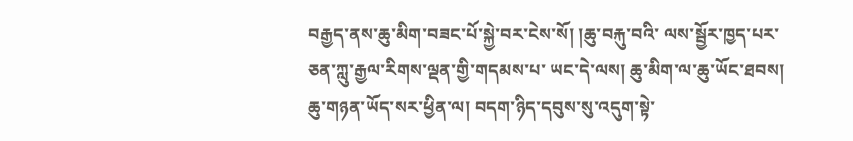བརྒྱད་ནས་ཆུ་མིག་བཟང་པོ་སྐྱེ་བར་ངེས་སོ། །ཆུ་བརྐུ་བའི་ ལས་སྦྱོར་ཁྱད་པར་ཅན་ཀླུ་རྒྱལ་རིགས་ལྡན་གྱི་གདམས་པ་ ཡང་དེ་ལས། ཆུ་མིག་ལ་ཆུ་ཡོང་ཐབས། ཆུ་གཉན་ཡོད་སར་ཕྱིན་ལ། བདག་ཉིད་དབུས་སུ་འདུག་སྟེ་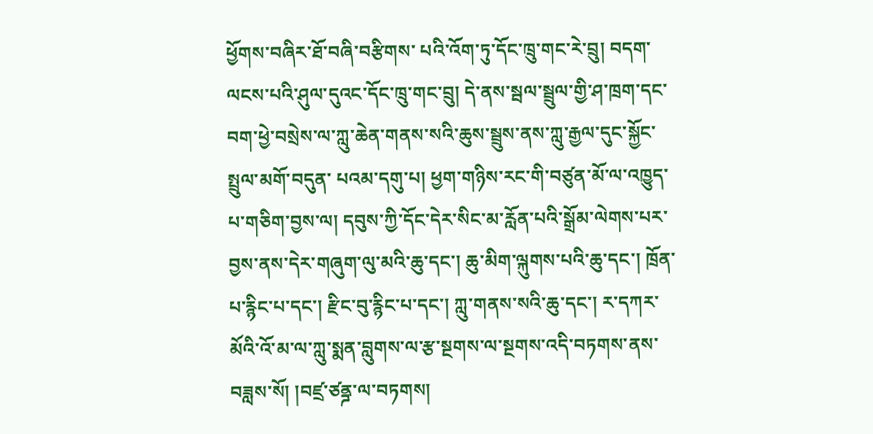ཕྱོགས་བཞིར་ཐོ་བཞི་བརྩིགས་ པའི་འོག་ཏུ་དོང་ཁྲུ་གང་རེ་བྲུ། བདག་ལངས་པའི་ཤུལ་དུའང་དོང་ཁྲུ་གང་བྲུ། དེ་ནས་སྦལ་སྦྲུལ་གྱི་ཤ་ཁྲག་དང་བག་ཕྱེ་བསྲེས་ལ་ཀླུ་ཆེན་གནས་སའི་ཆུས་སྦྲུས་ནས་ཀླུ་རྒྱལ་དུང་སྐྱོང་སྤྲུལ་མགོ་བདུན་ པའམ་དགུ་པ། ཕྱག་གཉིས་རང་གི་བཙུན་མོ་ལ་འཁྱུད་པ་གཅིག་བྱས་ལ། དབུས་ཀྱི་དོང་དེར་སིང་མ་རློན་པའི་སྒྲོམ་ལེགས་པར་བྱས་ནས་དེར་གཞུག་ལུ་མའི་ཆུ་དང་། ཆུ་མིག་ལྐུགས་པའི་ཆུ་དང་། ཁྲོན་ པ་རྙིང་པ་དང་། རྫིང་བུ་རྙིང་པ་དང་། ཀླུ་གནས་སའི་ཆུ་དང་། ར་དཀར་མོའི་འོ་མ་ལ་ཀླུ་སྨན་བླུགས་ལ་རྩ་སྔགས་ལ་སྔགས་འདི་བཏགས་ནས་བཟླས་སོ། །བཛྲ་ཙནྜ་ལ་བཏགས།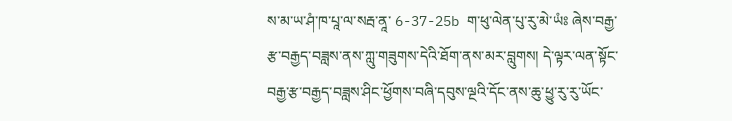ས་མ་ཡ་ཤཾ་ཁ་པཱ་ལ་སརྦ་ནཱ་ 6-37-25b ག་ཕུ་ལེན་པུ་རུ་མེ་ཡཾཿ ཞེས་བརྒྱ་རྩ་བརྒྱད་བཟླས་ནས་ཀླུ་གཟུགས་དེའི་ཐོག་ནས་མར་བླུགས། དེ་ལྟར་ལན་སྟོང་བརྒྱ་རྩ་བརྒྱད་བཟླས་ཤིང་ཕྱོགས་བཞི་དབུས་ལྔའི་དོང་ནས་ཆུ་ཕྱུ་རུ་རུ་ཡོང་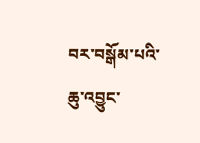བར་བསྒོམ་པའི་ཆུ་འབྱུང་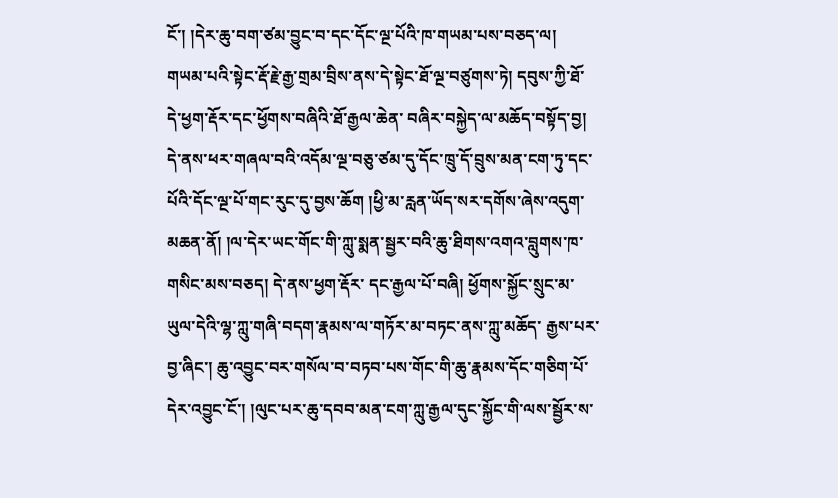ངོ་། །དེར་ཆུ་བག་ཙམ་བྱུང་བ་དང་དོང་ལྔ་པོའི་ཁ་གཡམ་པས་བཅད་ལ། གཡམ་པའི་སྟེང་རྡོ་རྗེ་རྒྱ་གྲམ་བྲིས་ནས་དེ་སྟེང་ཐོ་ལྔ་བཙུགས་ཏེ། དབུས་ཀྱི་ཐོ་དེ་ཕྱག་རྡོར་དང་ཕྱོགས་བཞིའི་ཐོ་རྒྱལ་ཆེན་ བཞིར་བསྐྱེད་ལ་མཆོད་བསྟོད་བྱ། དེ་ནས་ཕར་གཞལ་བའི་འདོམ་ལྔ་བཅུ་ཙམ་དུ་དོང་ཁྲུ་དོ་བྲུས་མན་ངག་ཏུ་དང་པོའི་དོང་ལྔ་པོ་གང་རུང་དུ་བྱས་ཆོག །ཕྱི་མ་རླན་ཡོད་སར་དགོས་ཞེས་འདུག་མཆན་ནོ། །ལ་དེར་ཡང་གོང་གི་ཀླུ་སྨན་སྦྱར་བའི་ཆུ་ཐིགས་འགའ་བླུགས་ཁ་གསིང་མས་བཅད། དེ་ནས་ཕྱག་རྡོར་ དང་རྒྱལ་པོ་བཞི། ཕྱོགས་སྐྱོང་སྲུང་མ་ཡུལ་དེའི་ལྷ་ཀླུ་གཞི་བདག་རྣམས་ལ་གཏོར་མ་བཏང་ནས་ཀླུ་མཆོད་ རྒྱས་པར་བྱ་ཞིང་། ཆུ་འབྱུང་བར་གསོལ་བ་བཏབ་པས་གོང་གི་ཆུ་རྣམས་དོང་གཅིག་པོ་དེར་འབྱུང་ངོ་། །ལུང་པར་ཆུ་དབབ་མན་ངག་ཀླུ་རྒྱལ་དུང་སྐྱོང་གི་ལས་སྦྱོར་ས་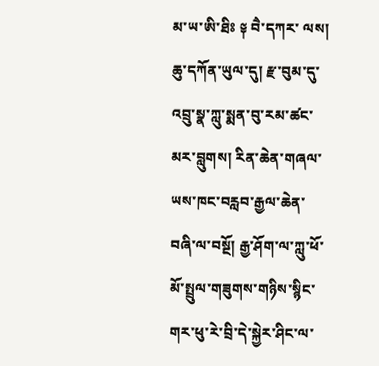མ་ཡ་ཨི་ཐིཿ ༈ བཻ་དཀར་ ལས། ཆུ་དཀོན་ཡུལ་དུ། རྫ་བུམ་དུ་འབྲུ་སྣ་ཀླུ་སྨན་བུ་རམ་ཚང་མར་བླུགས། རིན་ཆེན་གཞལ་ཡས་ཁང་བརླབ་རྒྱལ་ཆེན་བཞི་ལ་བསྔོ། རྒྱ་ཤོག་ལ་ཀླུ་ཕོ་མོ་སྤྲུལ་གཟུགས་གཉིས་སྙིང་གར་ཕུ་རེ་བྲི་དེ་སྐྱེར་ཤིང་ལ་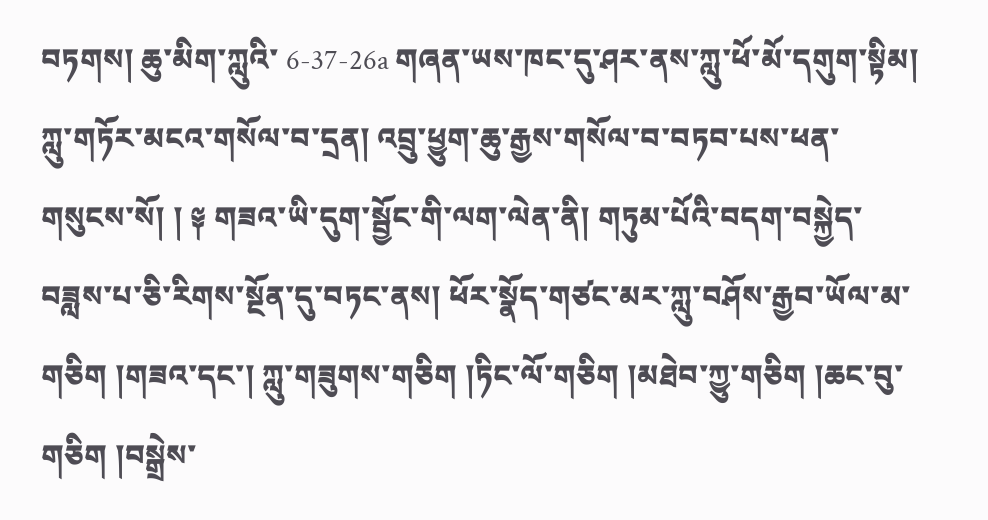བཏགས། ཆུ་མིག་ཀླུའི་ 6-37-26a གཞན་ཡས་ཁང་དུ་ཤར་ནས་ཀླུ་ཕོ་མོ་དགུག་སྟིམ། ཀླུ་གཏོར་མངའ་གསོལ་བ་དྲན། འབྲུ་ཕྱུག་ཆུ་རྒྱས་གསོལ་བ་བཏབ་པས་ཕན་གསུངས་སོ། ། ༈ གཟའ་ཡི་དུག་སྦྱོང་གི་ལག་ལེན་ནི། གཏུམ་པོའི་བདག་བསྐྱེད་བཟླས་པ་ཅི་རིགས་སྔོན་དུ་བཏང་ནས། ཕོར་སྣོད་གཙང་མར་ཀླུ་བཤོས་རྒྱབ་ཡོལ་མ་གཅིག །གཟའ་དང་། ཀླུ་གཟུགས་གཅིག །ཏིང་ལོ་གཅིག །མཐེབ་ཀྱུ་གཅིག །ཆང་བུ་གཅིག །བསྒྲེས་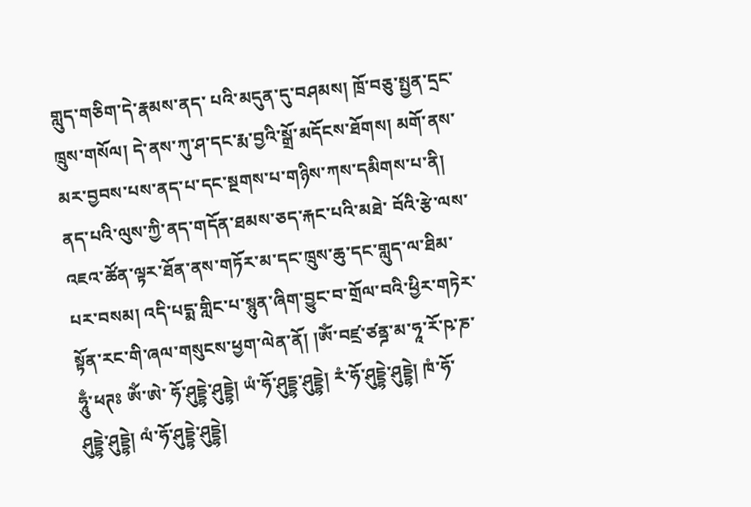གླུད་གཅིག་དེ་རྣམས་ནད་ པའི་མདུན་དུ་བཤམས། ཁྲོ་བཅུ་སྤྱན་དྲང་ཁྲུས་གསོལ། དེ་ནས་ཀུ་ཤ་དང་རྨ་བྱའི་སྒྲོ་མདོངས་ཐོགས། མགོ་ནས་མར་བྱབས་པས་ནད་པ་དང་སྔགས་པ་གཉིས་ཀས་དམིགས་པ་ནི། ནད་པའི་ལུས་ཀྱི་ནད་གདོན་ཐམས་ཅད་རྐང་པའི་མཐེ་ བོའི་རྩེ་ལས་འཇའ་ཚོན་ལྟར་ཐོན་ནས་གཏོར་མ་དང་ཁྲུས་ཆུ་དང་གླུད་ལ་ཐིམ་པར་བསམ། འདི་པདྨ་གླིང་པ་སྙུན་ཞིག་བྱུང་བ་གྲོལ་བའི་ཕྱིར་གཏེར་སྟོན་རང་གི་ཞལ་གསུངས་ཕྱག་ལེན་ནོ། །ཨོཾ་བཛྲ་ཙནྜ་མ་ཧཱ་རོ་ཥ་ཎ་ཧཱུྃ་ཕཊཿ ཨོཾ་ཨེ་ ཧོ་ཤུདྡྷེ་ཤུདྡྷེ། ཡཾ་ཧོ་ཤུདྡྷ་ཤུདྡྷེ། རཾ་ཧོ་ཤུདྡྷེ་ཤུདྡྷེ། ཁཾ་ཧོ་ཤུདྡྷེ་ཤུདྡྷེ། ལཾ་ཧོ་ཤུདྡྷེ་ཤུདྡྷེ།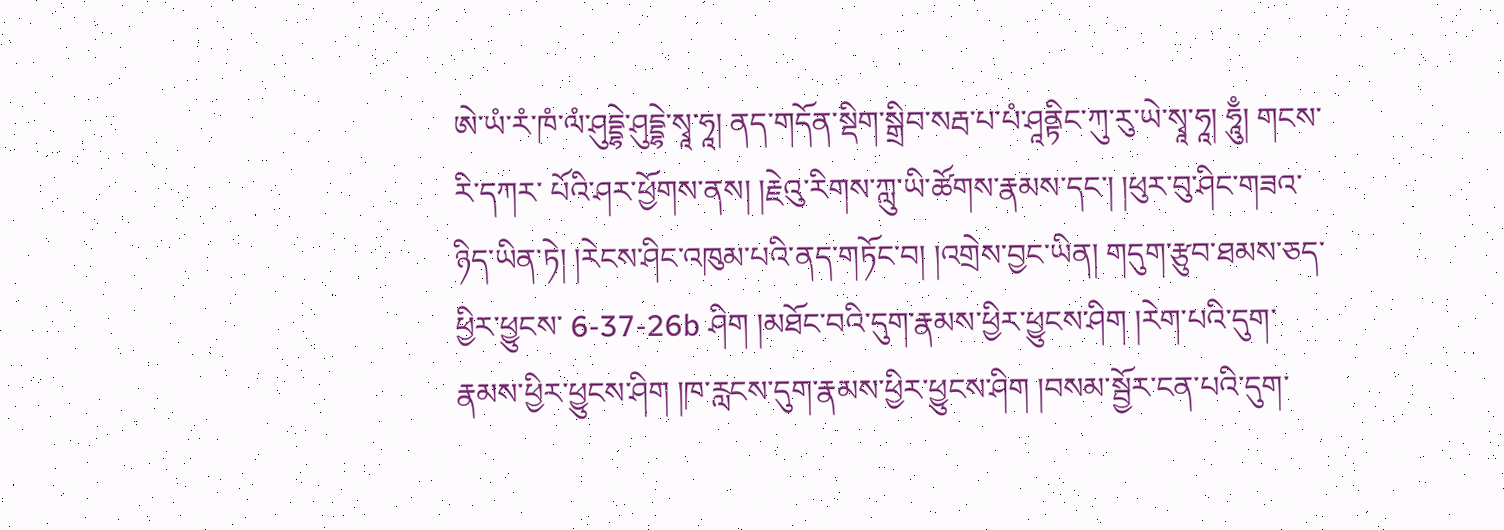ཨེ་ཡཾ་རཾ་ཁཾ་ལཾ་ཤུདྡྷེ་ཤུདྡྷེ་སྭཱ་ཧཱ། ནད་གདོན་སྡིག་སྒྲིབ་སརྦ་པ་པཾ་ཤཱནྟིང་ཀུ་རུ་ཡེ་སྭཱ་ཧཱ། ཧཱུྃ། གངས་རི་དཀར་ པོའི་ཤར་ཕྱོགས་ནས། །རྗེའུ་རིགས་ཀླུ་ཡི་ཚོགས་རྣམས་དང་། །ཕུར་བུ་ཤིང་གཟའ་ཉིད་ཡིན་ཏེ། །རེངས་ཤིང་འཁུམ་པའི་ནད་གཏོང་བ། །འགྲེས་བྱང་ཡིན། གདུག་རྩུབ་ཐམས་ཅད་ཕྱིར་ཕྱུངས་ 6-37-26b ཤིག །མཐོང་བའི་དུག་རྣམས་ཕྱིར་ཕྱུངས་ཤིག །རེག་པའི་དུག་རྣམས་ཕྱིར་ཕྱུངས་ཤིག །ཁ་རླངས་དུག་རྣམས་ཕྱིར་ཕྱུངས་ཤིག །བསམ་སྦྱོར་ངན་པའི་དུག་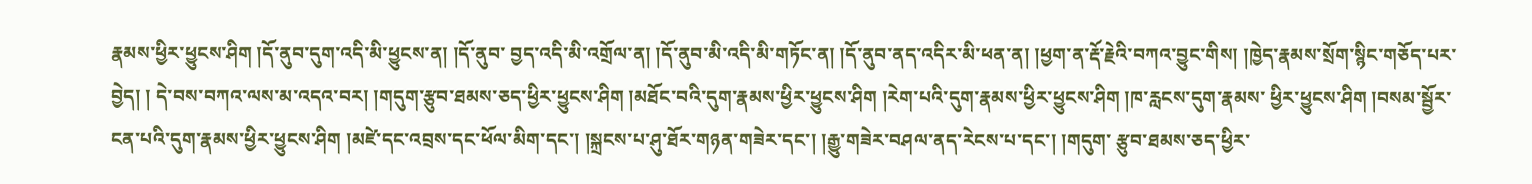རྣམས་ཕྱིར་ཕྱུངས་ཤིག །དོ་ནུབ་དུག་འདི་མི་ཕྱུངས་ན། །དོ་ནུབ་ བྱད་འདི་མི་འགྲོལ་ན། །དོ་ནུབ་མི་འདི་མི་གཏོང་ན། །དོ་ནུབ་ནད་འདིར་མི་ཕན་ན། །ཕྱག་ན་རྡོ་རྗེའི་བཀའ་བྱུང་གིས། །ཁྱེད་རྣམས་སྲོག་སྙིང་གཅོད་པར་བྱེད། ། དེ་བས་བཀའ་ལས་མ་འདའ་བར། །གདུག་རྩུབ་ཐམས་ཅད་ཕྱིར་ཕྱུངས་ཤིག །མཐོང་བའི་དུག་རྣམས་ཕྱིར་ཕྱུངས་ཤིག །རེག་པའི་དུག་རྣམས་ཕྱིར་ཕྱུངས་ཤིག །ཁ་རླངས་དུག་རྣམས་ ཕྱིར་ཕྱུངས་ཤིག །བསམ་སྦྱོར་ངན་པའི་དུག་རྣམས་ཕྱིར་ཕྱུངས་ཤིག །མཛེ་དང་འབྲས་དང་ཕོལ་མིག་དང་། །སྐྲངས་པ་ཤུ་ཐོར་གཉན་གཟེར་དང་། །རྒྱུ་གཟེར་བཤལ་ནད་རེངས་པ་དང་། །གདུག་ རྩུབ་ཐམས་ཅད་ཕྱིར་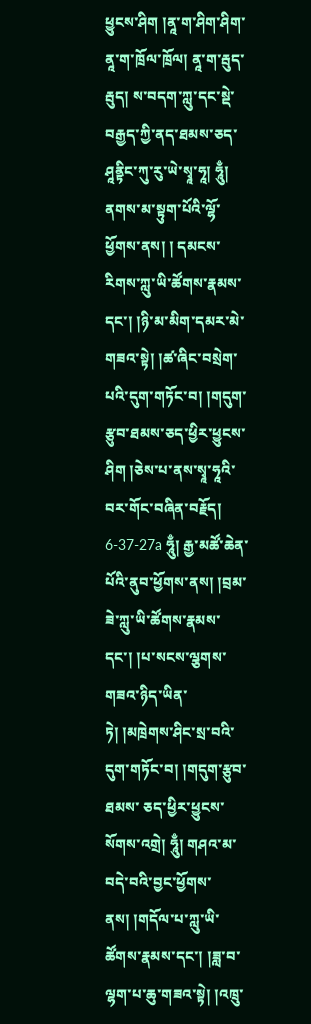ཕྱུངས་ཤིག །ནཱ་ག་ཤིག་ཤིག་ནཱ་ག་ཁྲོལ་ཁྲོལ། ནཱ་ག་རྦུད་རྦུད། ས་བདག་ཀླུ་དང་སྡེ་བརྒྱད་ཀྱི་ནད་ཐམས་ཅད་ཤཱནྟིང་ཀུ་རུ་ཡེ་སྭཱ་ཧཱ། ཧཱུྃ། ནགས་མ་སྟུག་པོའི་ལྷོ་ཕྱོགས་ནས། ། དམངས་རིགས་ཀླུ་ཡི་ཚོགས་རྣམས་དང་། །ཉི་མ་མིག་དམར་མེ་གཟའ་སྟེ། །ཚ་ཞིང་བསྲེག་པའི་དུག་གཏོང་བ། །གདུག་རྩུབ་ཐམས་ཅད་ཕྱིར་ཕྱུངས་ཤིག །ཅེས་པ་ནས་སྭཱ་ཧཱའི་བར་གོང་བཞིན་བརྗོད། 6-37-27a ཧཱུྃ། རྒྱ་མཚོ་ཆེན་པོའི་ནུབ་ཕྱོགས་ནས། །བྲམ་ཟེ་ཀླུ་ཡི་ཚོགས་རྣམས་དང་། །པ་སངས་ལྕགས་གཟའ་ཉིད་ཡིན་ཏེ། །མཁྲེགས་ཤིང་སྲ་བའི་དུག་གཏོང་བ། །གདུག་རྩུབ་ཐམས་ ཅད་ཕྱིར་ཕྱུངས་སོགས་འགྲེ། ཧཱུྃ། གཤའ་མ་བདེ་བའི་བྱང་ཕྱོགས་ནས། །གདོལ་པ་ཀླུ་ཡི་ཚོགས་རྣམས་དང་། །ཟླ་བ་ལྷག་པ་ཆུ་གཟའ་སྟེ། །འཁྲུ་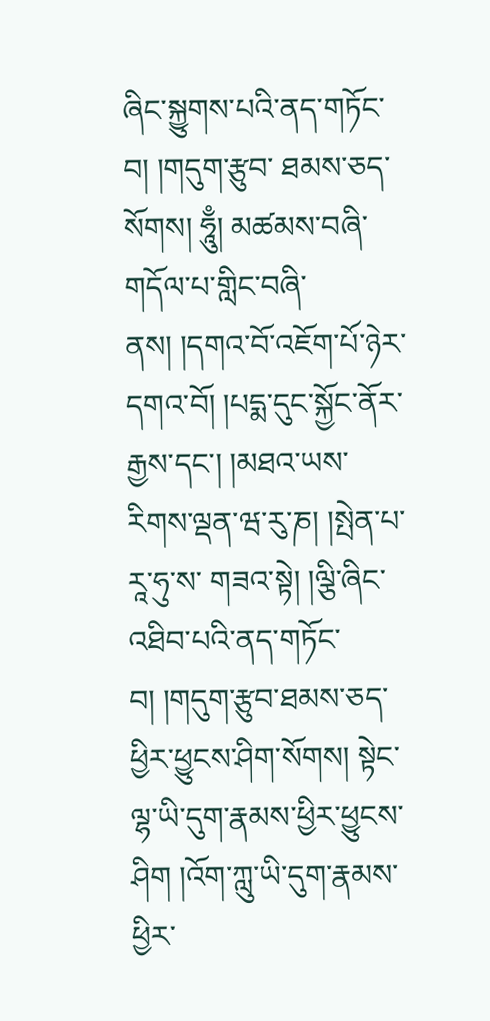ཞིང་སྐྱུགས་པའི་ནད་གཏོང་བ། །གདུག་རྩུབ་ ཐམས་ཅད་སོགས། ཧཱུྃ། མཚམས་བཞི་གདོལ་པ་གླིང་བཞི་ནས། །དགའ་བོ་འཇོག་པོ་ཉེར་དགའ་བོ། །པདྨ་དུང་སྐྱོང་ནོར་རྒྱས་དང་། །མཐའ་ཡས་རིགས་ལྡན་ཝ་རུ་ཎ། །སྤེན་པ་རཱ་ཧུ་ས་ གཟའ་སྟེ། །ལྕི་ཞིང་འཐིབ་པའི་ནད་གཏོང་བ། །གདུག་རྩུབ་ཐམས་ཅད་ཕྱིར་ཕྱུངས་ཤིག་སོགས། སྟེང་ལྷ་ཡི་དུག་རྣམས་ཕྱིར་ཕྱུངས་ཤིག །འོག་ཀླུ་ཡི་དུག་རྣམས་ཕྱིར་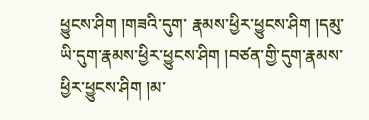ཕྱུངས་ཤིག །གཟའི་དུག་ རྣམས་ཕྱིར་ཕྱུངས་ཤིག །དམུ་ཡི་དུག་རྣམས་ཕྱིར་ཕྱུངས་ཤིག །བཙན་གྱི་དུག་རྣམས་ཕྱིར་ཕྱུངས་ཤིག །མ་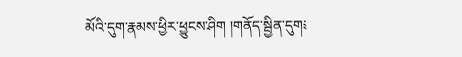མོའི་དུག་རྣམས་ཕྱིར་ཕྱུངས་ཤིག །གནོད་སྦྱིན་དུག༴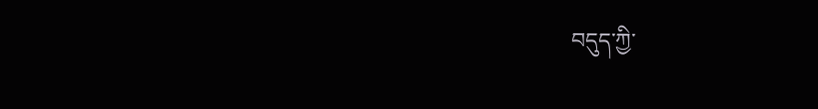བདུད་ཀྱི་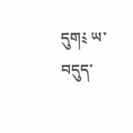དུག༴ ཡ་ བདུད་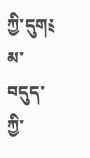ཀྱི་དུག༴ མ་བདུད་ཀྱི་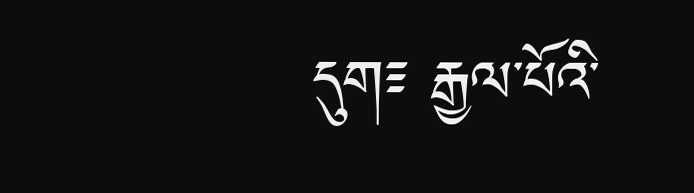དུག༴ རྒྱལ་པོའི་